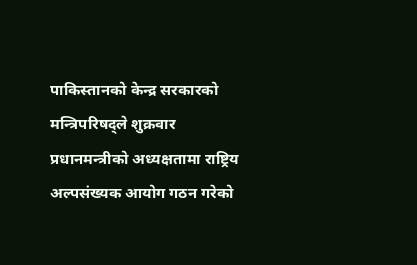पाकिस्तानको केन्द्र सरकारको मन्त्रिपरिषद्ले शुक्रवार प्रधानमन्त्रीको अध्यक्षतामा राष्ट्रिय अल्पसंख्यक आयोग गठन गरेको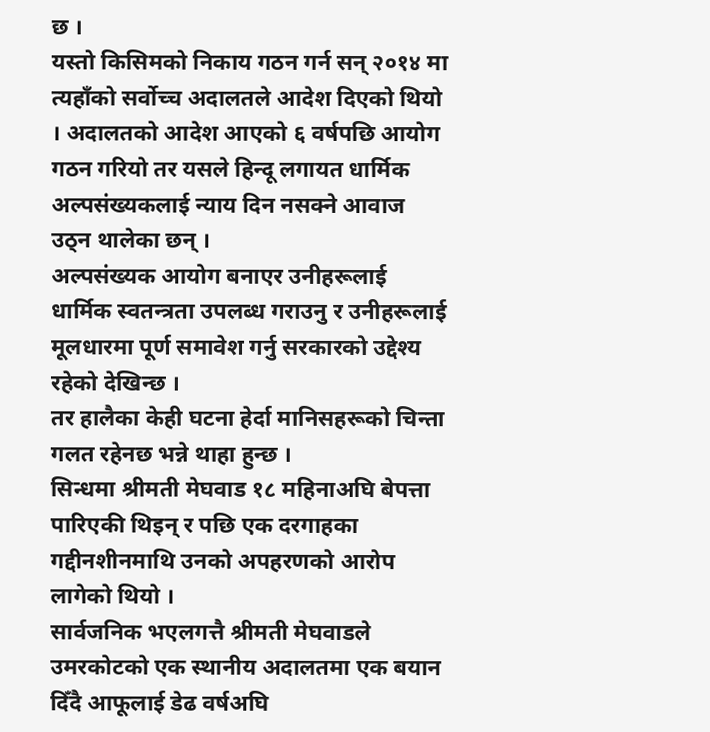छ ।
यस्तो किसिमको निकाय गठन गर्न सन् २०१४ मा त्यहाँको सर्वोच्च अदालतले आदेश दिएको थियो । अदालतको आदेश आएको ६ वर्षपछि आयोग गठन गरियो तर यसले हिन्दू लगायत धार्मिक अल्पसंख्यकलाई न्याय दिन नसक्ने आवाज उठ्न थालेका छन् ।
अल्पसंख्यक आयोग बनाएर उनीहरूलाई धार्मिक स्वतन्त्रता उपलब्ध गराउनु र उनीहरूलाई मूलधारमा पूर्ण समावेश गर्नु सरकारको उद्देश्य रहेको देखिन्छ ।
तर हालैका केही घटना हेर्दा मानिसहरूको चिन्ता गलत रहेनछ भन्ने थाहा हुन्छ ।
सिन्धमा श्रीमती मेघवाड १८ महिनाअघि बेपत्ता पारिएकी थिइन् र पछि एक दरगाहका गद्दीनशीनमाथि उनको अपहरणको आरोप लागेको थियो ।
सार्वजनिक भएलगत्तै श्रीमती मेघवाडले उमरकोटको एक स्थानीय अदालतमा एक बयान दिँदै आफूलाई डेढ वर्षअघि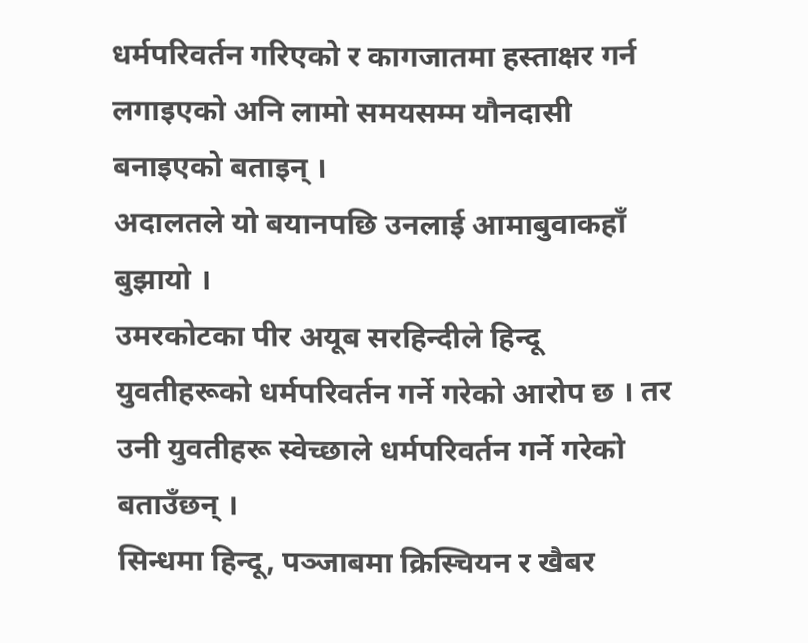धर्मपरिवर्तन गरिएको र कागजातमा हस्ताक्षर गर्न लगाइएको अनि लामो समयसम्म यौनदासी बनाइएको बताइन् ।
अदालतले यो बयानपछि उनलाई आमाबुवाकहाँ बुझायो ।
उमरकोटका पीर अयूब सरहिन्दीले हिन्दू युवतीहरूको धर्मपरिवर्तन गर्ने गरेको आरोप छ । तर उनी युवतीहरू स्वेच्छाले धर्मपरिवर्तन गर्ने गरेको बताउँछन् ।
सिन्धमा हिन्दू, पञ्जाबमा क्रिस्चियन र खैबर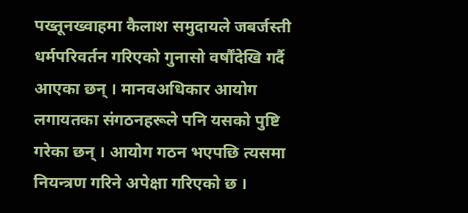पख्तूनख्वाहमा कैलाश समुदायले जबर्जस्ती धर्मपरिवर्तन गरिएको गुनासो वर्षौंदेखि गर्दै आएका छन् । मानवअधिकार आयोग लगायतका संगठनहरूले पनि यसको पुष्टि गरेका छन् । आयोग गठन भएपछि त्यसमा नियन्त्रण गरिने अपेक्षा गरिएको छ ।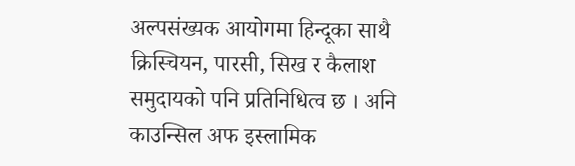अल्पसंख्यक आयोगमा हिन्दूका साथै क्रिस्चियन, पारसी, सिख र कैलाश समुदायको पनि प्रतिनिधित्व छ । अनि काउन्सिल अफ इस्लामिक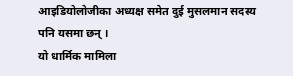आइडियोलोजीका अध्यक्ष समेत दुई मुसलमान सदस्य पनि यसमा छन् ।
यो धार्मिक मामिला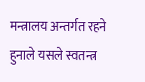मन्त्रालय अन्तर्गत रहने हुनाले यसले स्वतन्त्र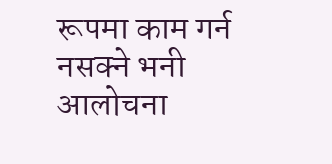रूपमा काम गर्न नसक्ने भनी आलोचना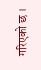गरिएको छ ।